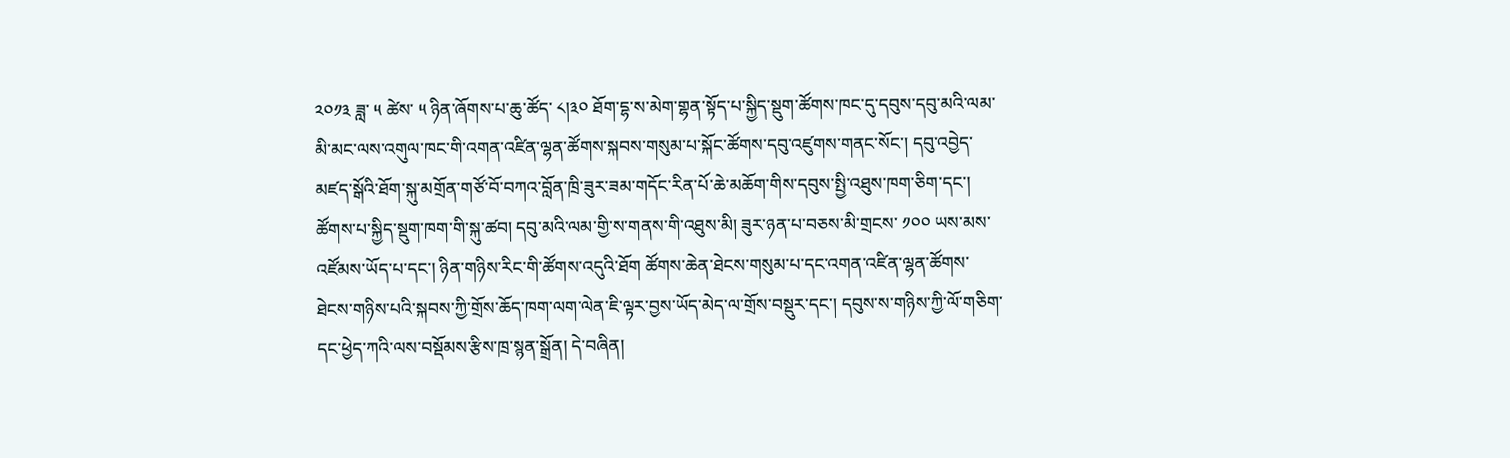༢༠༡༣ ཟླ་ ༥ ཚེས་ ༥ ཉིན་ཞོགས་པ་ཆུ་ཚོད་ ༨།༣༠ ཐོག་དྷ་ས་མེག་གྷན་སྟོད་པ་སྐྱིད་སྡུག་ཚོགས་ཁང་དུ་དབུས་དབུ་མའི་ལམ་མི་མང་ལས་འགུལ་ཁང་གི་འགན་འཛིན་ལྷན་ཚོགས་སྐབས་གསུམ་པ་སྐོང་ཚོགས་དབུ་འཛུགས་གནང་སོང་། དབུ་འབྱེད་མཛད་སྒོའི་ཐོག་སྐུ་མགྲོན་གཙོ་བོ་བཀའ་བློན་ཁྲི་ཟུར་ཟམ་གདོང་རིན་པོ་ཆེ་མཆོག་གིས་དབུས་སྤྱི་འཐུས་ཁག་ཅིག་དང་། ཚོགས་པ་སྐྱིད་སྡུག་ཁག་གི་སྐུ་ཚབ། དབུ་མའི་ལམ་གྱི་ས་གནས་གི་འཐུས་མི། ཟུར་ཉན་པ་བཅས་མི་གྲངས་ ༡༠༠ ཡས་མས་འཛོམས་ཡོད་པ་དང་། ཉིན་གཉིས་རིང་གི་ཚོགས་འདུའི་ཐོག ཚོགས་ཆེན་ཐེངས་གསུམ་པ་དང་འགན་འཛིན་ལྷན་ཚོགས་ཐེངས་གཉིས་པའི་སྐབས་ཀྱི་གྲོས་ཆོད་ཁག་ལག་ལེན་ཇི་ལྟར་བྱས་ཡོད་མེད་ལ་གྲོས་བསྡུར་དང་། དབུས་ས་གཉིས་ཀྱི་ལོ་གཅིག་དང་ཕྱེད་ཀའི་ལས་བསྡོམས་རྩིས་ཁྲ་སྙན་སྒྲོན། དེ་བཞིན།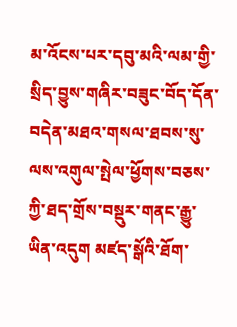མ་འོངས་པར་དབུ་མའི་ལམ་གྱི་སྲིད་བྱུས་གཞིར་བཟུང་བོད་དོན་བདེན་མཐའ་གསལ་ཐབས་སུ་ལས་འགུལ་སྤེལ་ཕྱོགས་བཅས་ཀྱི་ཐད་གྲོས་བསྡུར་གནང་རྒྱུ་ཡིན་འདུག མཛད་སྒོའི་ཐོག་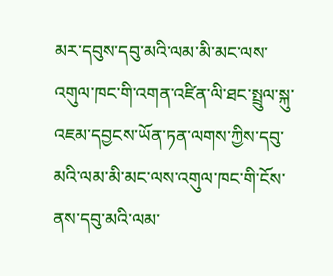མར་དབུས་དབུ་མའི་ལམ་མི་མང་ལས་འགུལ་ཁང་གི་འགན་འཛིན་ལི་ཐང་སྤྲུལ་སྐུ་འཇམ་དབྱངས་ཡོན་ཏན་ལགས་ཀྱིས་དབུ་མའི་ལམ་མི་མང་ལས་འགུལ་ཁང་གི་ངོས་ནས་དབུ་མའི་ལམ་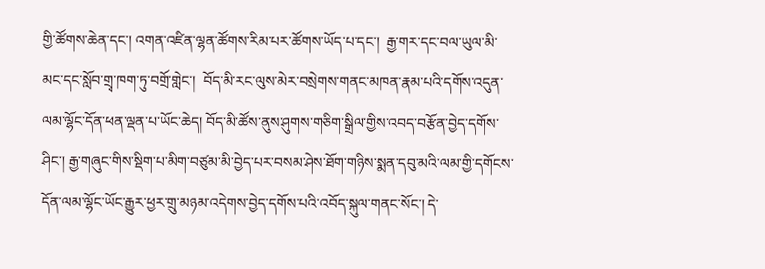གྱི་ཚོགས་ཆེན་དང་། འགན་འཛིན་ལྷན་ཚོགས་རིམ་པར་ཚོགས་ཡོད་པ་དང་།  རྒྱ་གར་དང་བལ་ཡུལ་མི་མང་དང་སློབ་གྲྭ་ཁག་ཏུ་བགྲོ་གླེང་།  བོད་མི་རང་ལུས་མེར་བསྲེགས་གནང་མཁན་རྣམ་པའི་དགོས་འདུན་ལམ་ལྷོང་དོན་ཕན་ལྡན་པ་ཡོང་ཆེད། བོད་མི་ཚོས་ནུས་ཤུགས་གཅིག་སྒྲིལ་གྱིས་འབད་བརྩོན་བྱེད་དགོས་ཤིང་། རྒྱ་གཞུང་གིས་སྡིག་པ་མིག་བཙུམ་མི་བྱེད་པར་བསམ་ཤེས་ཐོག་གཉིས་སྨན་དབུ་མའི་ལམ་གྱི་དགོངས་དོན་ལམ་ལྷོང་ཡོང་རྒྱུར་ཕྱར་གྲུ་མཉམ་འདེགས་བྱེད་དགོས་པའི་འབོད་སྐུལ་གནང་སོང་། དེ་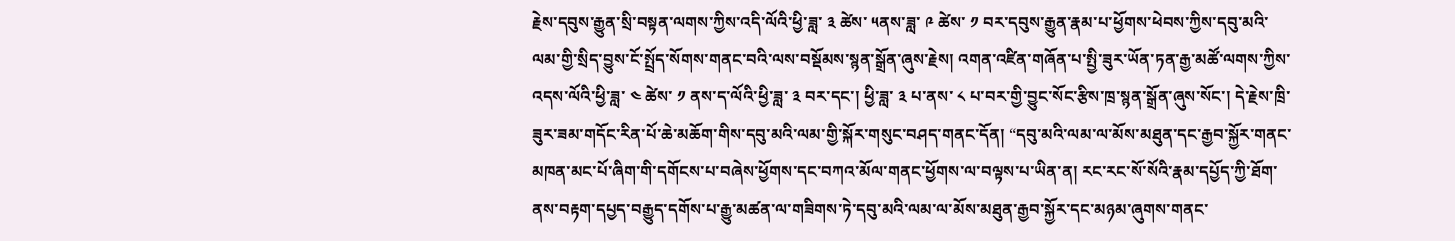རྗེས་དབུས་རྒྱུན་སྲི་བསྟན་ལགས་ཀྱིས་འདི་ལོའི་ཕྱི་ཟླ་ ༣ ཚེས་ ༥ནས་ཟླ་ ༩ ཚེས་ ༡ བར་དབུས་རྒྱུན་རྣམ་པ་ཕྱོགས་ཕེབས་ཀྱིས་དབུ་མའི་ལམ་གྱི་སྲིད་བྱུས་ངོ་སྤྲོད་སོགས་གནང་བའི་ལས་བསྡོམས་སྙན་སྒྲོན་ཞུས་རྗེས། འགན་འཛིན་གཞོན་པ་སྤྱི་ཟུར་ཡོན་ཏན་རྒྱ་མཚོ་ལགས་ཀྱིས་འདས་ལོའི་ཕྱི་ཟླ་ ༤ ཚེས་ ༡ ནས་ད་ལོའི་ཕྱི་ཟླ་ ༣ བར་དང་། ཕྱི་ཟླ་ ༣ པ་ནས་ ༨ པ་བར་གྱི་བྱུང་སོང་རྩིས་ཁྲ་སྙན་སྒྲོན་ཞུས་སོང་། དེ་རྗེས་ཁྲི་ཟུར་ཟམ་གདོང་རིན་པོ་ཆེ་མཆོག་གིས་དབུ་མའི་ལམ་གྱི་སྐོར་གསུང་བཤད་གནང་དོན། “དབུ་མའི་ལམ་ལ་མོས་མཐུན་དང་རྒྱབ་སྐྱོར་གནང་མཁན་མང་པོ་ཞིག་གི་དགོངས་པ་བཞེས་ཕྱོགས་དང་བཀའ་མོལ་གནང་ཕྱོགས་ལ་བལྟས་པ་ཡིན་ན། རང་རང་སོ་སོའི་རྣམ་དཔྱོད་ཀྱི་ཐོག་ནས་བརྟག་དཔྱད་བརྒྱུད་དགོས་པ་རྒྱུ་མཚན་ལ་གཟིགས་ཏེ་དབུ་མའི་ལམ་ལ་མོས་མཐུན་རྒྱབ་སྐྱོར་དང་མཉམ་ཞུགས་གནང་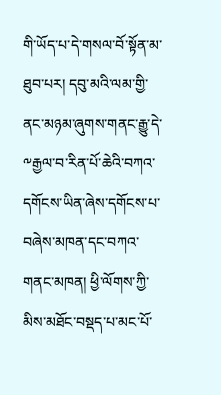གི་ཡོད་པ་དེ་གསལ་བོ་སྟོན་མ་ཐུབ་པར། དབུ་མའི་ལམ་གྱི་ནང་མཉམ་ཞུགས་གནང་རྒྱུ་དེ་༸རྒྱལ་བ་རིན་པོ་ཆེའི་བཀའ་དགོངས་ཡིན་ཞེས་དགོངས་པ་བཞེས་མཁན་དང་བཀའ་གནང་མཁན། ཕྱི་ལོགས་ཀྱི་མིས་མཐོང་བསྡད་པ་མང་པོ་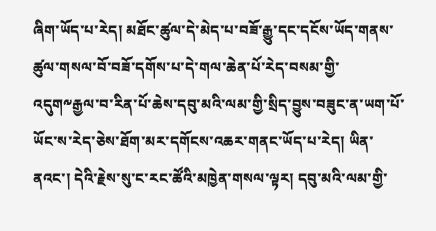ཞིག་ཡོད་པ་རེད། མཐོང་ཚུལ་དེ་མེད་པ་བཟོ་རྒྱུ་དང་དངོས་ཡོད་གནས་ཚུལ་གསལ་བོ་བཟོ་དགོས་པ་དེ་གལ་ཆེན་པོ་རེད་བསམ་གྱི་འདུག༸རྒྱལ་བ་རིན་པོ་ཆེས་དབུ་མའི་ལམ་གྱི་སྲིད་བྱུས་བཟུང་ན་ཡག་པོ་ཡོང་ས་རེད་ཅེས་ཐོག་མར་དགོངས་འཆར་གནང་ཡོད་པ་རེད། ཡིན་ནའང་། དེའི་རྗེས་སུ་ང་རང་ཚོའི་མཁྱེན་གསལ་ལྟར། དབུ་མའི་ལམ་གྱི་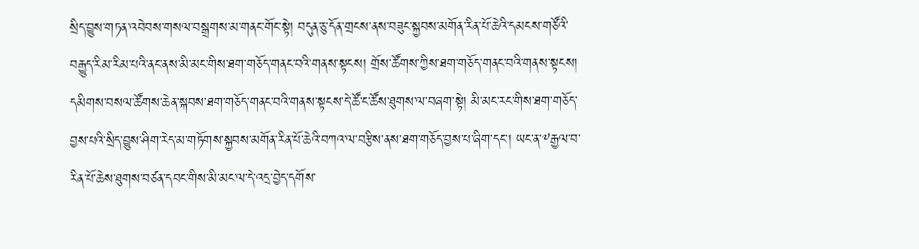སྲིད་བྱུས་གཏན་འབེབས་གསལ་བསྒྲགས་མ་གནང་གོང་སྟེ། བདུན་ཅུ་དོན་གྲངས་ནས་བཟུང་སྐྱབས་མགོན་རིན་པོ་ཆེའི་དམངས་གཙོའི་བརྒྱུད་རིམ་རིམ་པའི་ནང་ནས་མི་མང་གིས་ཐག་གཅོད་གནང་བའི་གནས་སྟངས། གྲོས་ཚོགས་ཀྱིས་ཐག་གཅོད་གནང་བའི་གནས་སྟངས། དམིགས་བསལ་ཚོགས་ཆེན་སྐབས་ཐག་གཅོད་གནང་བའི་གནས་སྟངས་དེ་ཚོ་ང་ཚོས་ཐུགས་ལ་བཞག་སྟེ། མི་མང་རང་གིས་ཐག་གཅོད་བྱས་པའི་སྲིད་བྱུས་ཤིག་རེད་མ་གཏོགས་སྐྱབས་མགོན་རིན་པོ་ཆེའི་བཀའ་ལ་བརྩིས་ནས་ཐག་གཅོད་བྱས་པ་ཞིག་དང་། ཡང་ན་༸རྒྱལ་བ་རིན་པོ་ཆེས་ཐུགས་བཙན་དབང་གིས་མི་མང་ལ་དེ་འདྲ་བྱེད་དགོས་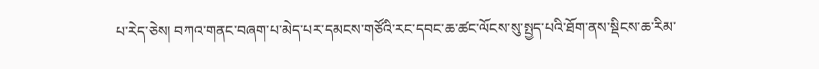པ་རེད་ཅེས། བཀའ་གནང་བཞག་པ་མེད་པར་དམངས་གཙོའི་རང་དབང་ཆ་ཚང་ལོངས་སུ་སྤྱད་པའི་ཐོག་ནས་སྡིངས་ཆ་རིམ་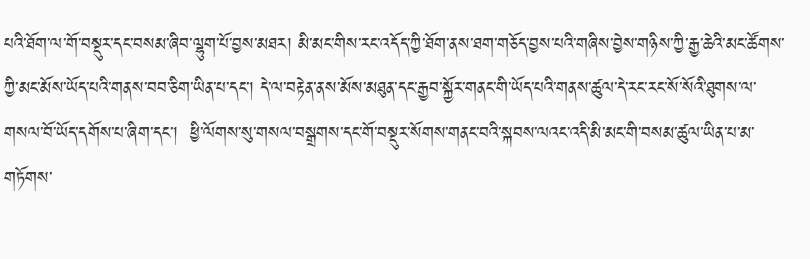པའི་ཐོག་ལ་གོ་བསྡུར་དང་བསམ་ཞིབ་ལྷུག་པོ་བྱས་མཐར། མི་མང་གིས་རང་འདོད་ཀྱི་ཐོག་ནས་ཐག་གཅོད་བྱས་པའི་གཞིས་བྱེས་གཉིས་ཀྱི་རྒྱ་ཆེའི་མང་ཚོགས་ཀྱི་མང་མོས་ཡོད་པའི་གནས་བབ་ཅིག་ཡིན་པ་དང་། དེ་ལ་བརྟེན་ནས་མོས་མཐུན་དང་རྒྱབ་སྐྱོར་གནང་གི་ཡོད་པའི་གནས་ཚུལ་དེ་རང་རང་སོ་སོའི་ཐུགས་ལ་གསལ་བོ་ཡོད་དགོས་པ་ཞིག་དང་།  ཕྱི་ལོགས་སུ་གསལ་བསྒྲགས་དང་གོ་བསྡུར་སོགས་གནང་བའི་སྐབས་ལའང་འདི་མི་མང་གི་བསམ་ཚུལ་ཡིན་པ་མ་གཏོགས་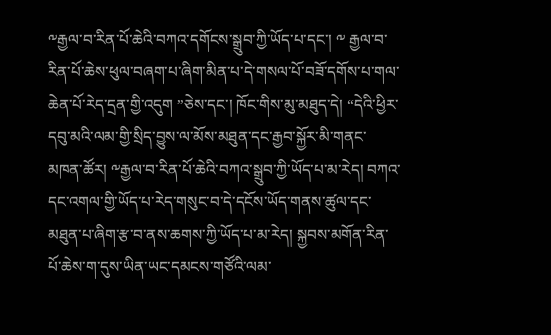༸རྒྱལ་བ་རིན་པོ་ཆེའི་བཀའ་དགོངས་སྒྲུབ་ཀྱི་ཡོད་པ་དང་། ༸ རྒྱལ་བ་རིན་པོ་ཆེས་ཕུལ་བཞག་པ་ཞིག་མིན་པ་དེ་གསལ་པོ་བཟོ་དགོས་པ་གལ་ཆེན་པོ་རེད་དྲན་གྱི་འདུག ”ཅེས་དང་། ཁོང་གིས་མུ་མཐུད་དེ། “དེའི་ཕྱིར་དབུ་མའི་ལམ་གྱི་སྲིད་བྱུས་ལ་མོས་མཐུན་དང་རྒྱབ་སྐྱོར་མི་གནང་མཁན་ཚོར། ༸རྒྱལ་བ་རིན་པོ་ཆེའི་བཀའ་སྒྲུབ་ཀྱི་ཡོད་པ་མ་རེད། བཀའ་དང་འགལ་གྱི་ཡོད་པ་རེད་གསུང་བ་དེ་དངོས་ཡོད་གནས་ཚུལ་དང་མཐུན་པ་ཞིག་རྩ་བ་ནས་ཆགས་ཀྱི་ཡོད་པ་མ་རེད། སྐྱབས་མགོན་རིན་པོ་ཆེས་ག་དུས་ཡིན་ཡང་དམངས་གཙོའི་ལམ་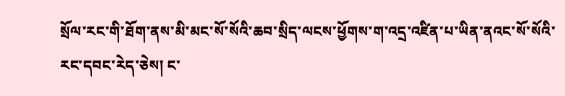སྲོལ་རང་གི་ཐོག་ནས་མི་མང་སོ་སོའི་ཆབ་སྲིད་ལངས་ཕྱོགས་ག་འདྲ་འཛིན་པ་ཡིན་ནའང་སོ་སོའི་རང་དབང་རེད་ཅེས། ང་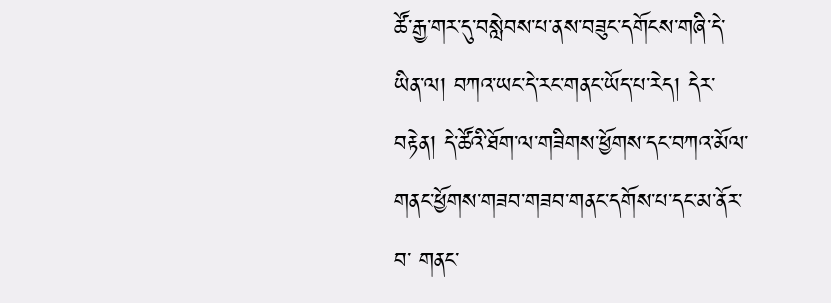ཚོ་རྒྱ་གར་དུ་བསླེབས་པ་ནས་བཟུང་དགོངས་གཞི་དེ་ཡིན་ལ། བཀའ་ཡང་དེ་རང་གནང་ཡོད་པ་རེད། དེར་བརྟེན། དེ་ཚོའི་ཐོག་ལ་གཟིགས་ཕྱོགས་དང་བཀའ་མོལ་གནང་ཕྱོགས་གཟབ་གཟབ་གནང་དགོས་པ་དང་མ་ནོར་བ་ གནང་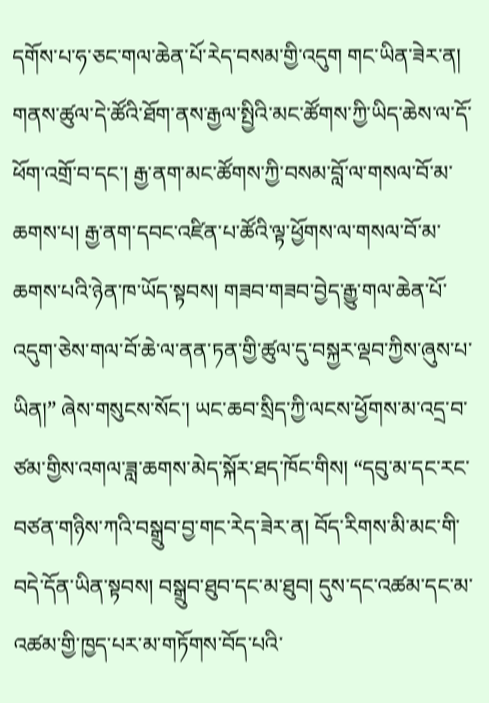དགོས་པ་ཧ་ཅང་གལ་ཆེན་པོ་རེད་བསམ་གྱི་འདུག གང་ཡིན་ཟེར་ན། གནས་ཚུལ་དེ་ཚོའི་ཐོག་ནས་རྒྱལ་སྤྱིའི་མང་ཚོགས་ཀྱི་ཡིད་ཆེས་ལ་དོ་ཕོག་འགྲོ་བ་དང་། རྒྱ་ནག་མང་ཚོགས་ཀྱི་བསམ་བློ་ལ་གསལ་བོ་མ་ཆགས་པ། རྒྱ་ནག་དབང་འཛིན་པ་ཚོའི་ལྟ་ཕྱོགས་ལ་གསལ་བོ་མ་ཆགས་པའི་ཉེན་ཁ་ཡོད་སྟབས། གཟབ་གཟབ་བྱེད་རྒྱུ་གལ་ཆེན་པོ་འདུག་ཅེས་གལ་བོ་ཆེ་ལ་ནན་ཏན་གྱི་ཚུལ་དུ་བསྐྱར་ལྡབ་ཀྱིས་ཞུས་པ་ཡིན།” ཞེས་གསུངས་སོང་། ཡང་ཆབ་སྲིད་ཀྱི་ལངས་ཕྱོགས་མ་འདྲ་བ་ཙམ་གྱིས་འགལ་ཟླ་ཆགས་མེད་སྐོར་ཐད་ཁོང་གིས། “དབུ་མ་དང་རང་བཙན་གཉིས་ཀའི་བསྒྲུབ་བྱ་གང་རེད་ཟེར་ན། བོད་རིགས་མི་མང་གི་བདེ་དོན་ཡིན་སྟབས། བསྒྲུབ་ཐུབ་དང་མ་ཐུབ། དུས་དང་འཚམ་དང་མ་འཚམ་གྱི་ཁྱད་པར་མ་གཏོགས་བོད་པའི་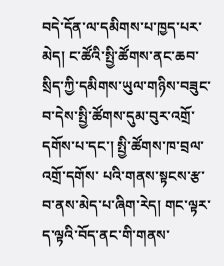བདེ་དོན་ལ་དམིགས་པ་ཁྱད་པར་མེད། ང་ཚོའི་སྤྱི་ཚོགས་ནང་ཆབ་སྲིད་ཀྱི་དམིགས་ཡུལ་གཉིས་བཟུང་བ་དེས་སྤྱི་ཚོགས་དུམ་བུར་འགྲོ་དགོས་པ་དང་། སྤྱི་ཚོགས་ཁ་བྲལ་འགྲོ་དགོས་ པའི་གནས་སྟངས་རྩ་བ་ནས་མེད་པ་ཞིག་རེད། གང་ལྟར་ད་ལྟའི་བོད་ནང་གི་གནས་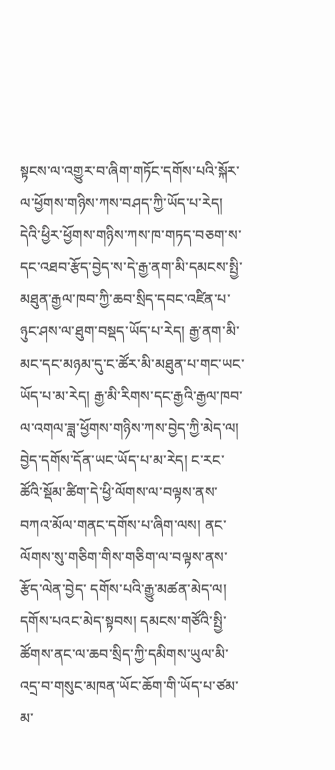སྟངས་ལ་འགྱུར་བ་ཞིག་གཏོང་དགོས་པའི་སྐོར་ལ་ཕྱོགས་གཉིས་ཀས་བཤད་ཀྱི་ཡོད་པ་རེད།  དེའི་ཕྱིར་ཕྱོགས་གཉིས་ཀས་ཁ་གཏད་བཅག་ས་དང་འཐབ་རྩོད་བྱེད་ས་དེ་རྒྱ་ནག་མི་དམངས་སྤྱི་མཐུན་རྒྱལ་ཁབ་ཀྱི་ཆབ་སྲིད་དབང་འཛིན་པ་ཉུང་ཤས་ལ་ཐུག་བསྡད་ཡོད་པ་རེད། རྒྱ་ནག་མི་མང་དང་མཉམ་དུ་ང་ཚོར་མི་མཐུན་པ་གང་ཡང་ཡོད་པ་མ་རེད། རྒྱ་མི་རིགས་དང་རྒྱའི་རྒྱལ་ཁབ་ལ་འགལ་ཟླ་ཕྱོགས་གཉིས་ཀས་བྱེད་ཀྱི་མེད་ལ། བྱེད་དགོས་དོན་ཡང་ཡོད་པ་མ་རེད། ང་རང་ཚོའི་སྡོམ་ཚིག་དེ་ཕྱི་ལོགས་ལ་བལྟས་ནས་བཀའ་མོལ་གནང་དགོས་པ་ཞིག་ལས། ནང་ལོགས་སུ་གཅིག་གིས་གཅིག་ལ་བལྟས་ནས་རྩོད་ལེན་བྱེད་ དགོས་པའི་རྒྱུ་མཚན་མེད་ལ། དགོས་པའང་མེད་སྟབས། དམངས་གཙོའི་སྤྱི་ཚོགས་ནང་ལ་ཆབ་སྲིད་ཀྱི་དམིགས་ཡུལ་མི་འདྲ་བ་གསུང་མཁན་ཡོང་ཆོག་གི་ཡོད་པ་ཙམ་མ་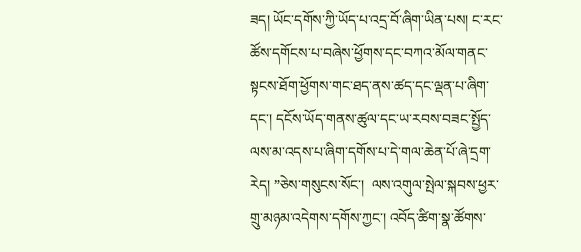ཟད། ཡོང་དགོས་ཀྱི་ཡོད་པ་འདྲ་བོ་ཞིག་ཡིན་པས། ང་རང་ཚོས་དགོངས་པ་བཞེས་ཕྱོགས་དང་བཀའ་མོལ་གནང་སྟངས་ཐོག་ཕྱོགས་གང་ཐད་ནས་ཚད་དང་ལྡན་པ་ཞིག་དང་། དངོས་ཡོད་གནས་ཚུལ་དང་ཡ་རབས་བཟང་སྤྱོད་ལས་མ་འདས་པ་ཞིག་དགོས་པ་དེ་གལ་ཆེན་པོ་ཞེ་དྲག་རེད། ”ཅེས་གསུངས་སོང་།  ལས་འགུལ་སྤེལ་སྐབས་ཕྱར་གྲུ་མཉམ་འདེགས་དགོས་ཀྱང་། འབོད་ཚིག་སྣ་ཚོགས་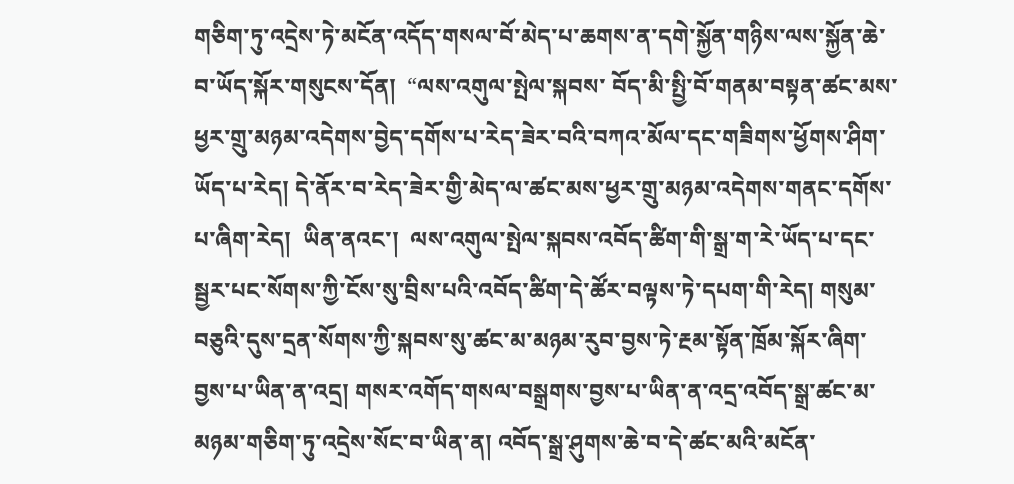གཅིག་ཏུ་འདྲེས་ཏེ་མངོན་འདོད་གསལ་བོ་མེད་པ་ཆགས་ན་དགེ་སྐྱོན་གཉིས་ལས་སྐྱོན་ཆེ་བ་ཡོད་སྐོར་གསུངས་དོན།  “ལས་འགུལ་སྤེལ་སྐབས་ བོད་མི་སྤྱི་བོ་གནམ་བསྟན་ཚང་མས་ཕྱར་གྲུ་མཉམ་འདེགས་བྱེད་དགོས་པ་རེད་ཟེར་བའི་བཀའ་མོལ་དང་གཟིགས་ཕྱོགས་ཤིག་ཡོད་པ་རེད། དེ་ནོར་བ་རེད་ཟེར་གྱི་མེད་ལ་ཚང་མས་ཕྱར་གྲུ་མཉམ་འདེགས་གནང་དགོས་པ་ཞིག་རེད།  ཡིན་ནའང་།  ལས་འགུལ་སྤེལ་སྐབས་འབོད་ཚིག་གི་སྒྲ་ག་རེ་ཡོད་པ་དང་སྦྱར་པང་སོགས་ཀྱི་ངོས་སུ་བྲིས་པའི་འབོད་ཚིག་དེ་ཚོར་བལྟས་ཏེ་དཔག་གི་རེད། གསུམ་བཅུའི་དུས་དྲན་སོགས་ཀྱི་སྐབས་སུ་ཚང་མ་མཉམ་རུབ་བྱས་ཏེ་རྔམ་སྟོན་ཁྲོམ་སྐོར་ཞིག་བྱས་པ་ཡིན་ན་འདྲ། གསར་འགོད་གསལ་བསྒྲགས་བྱས་པ་ཡིན་ན་འདྲ་འབོད་སྒྲ་ཚང་མ་མཉམ་གཅིག་ཏུ་འདྲེས་སོང་བ་ཡིན་ན། འབོད་སྒྲ་ཤུགས་ཆེ་བ་དེ་ཚང་མའི་མངོན་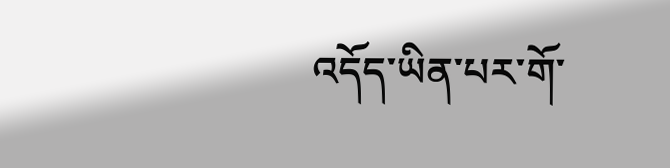འདོད་ཡིན་པར་གོ་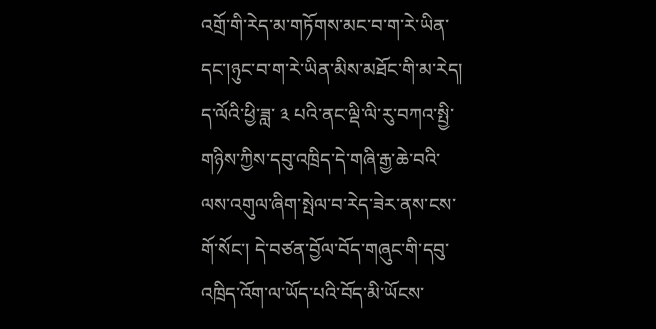འགྲོ་གི་རེད་མ་གཏོགས་མང་བ་ག་རེ་ཡིན་དང་།ཉུང་བ་ག་རེ་ཡིན་མིས་མཐོང་གི་མ་རེད། ད་ལོའི་ཕྱི་ཟླ་ ༣ པའི་ནང་ལྡི་ལི་རུ་བཀའ་སྤྱི་གཉིས་ཀྱིས་དབུ་འཁྲིད་དེ་གཞི་རྒྱ་ཆེ་བའི་ལས་འགུལ་ཞིག་སྤེལ་བ་རེད་ཟེར་ནས་ངས་གོ་སོང་། དེ་བཙན་བྱོལ་བོད་གཞུང་གི་དབུ་འཁྲིད་འོག་ལ་ཡོད་པའི་བོད་མི་ཡོངས་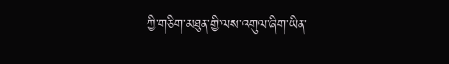ཀྱི་གཅིག་མཐུན་གྱི་ལས་འགུལ་ཞིག་ཡིན་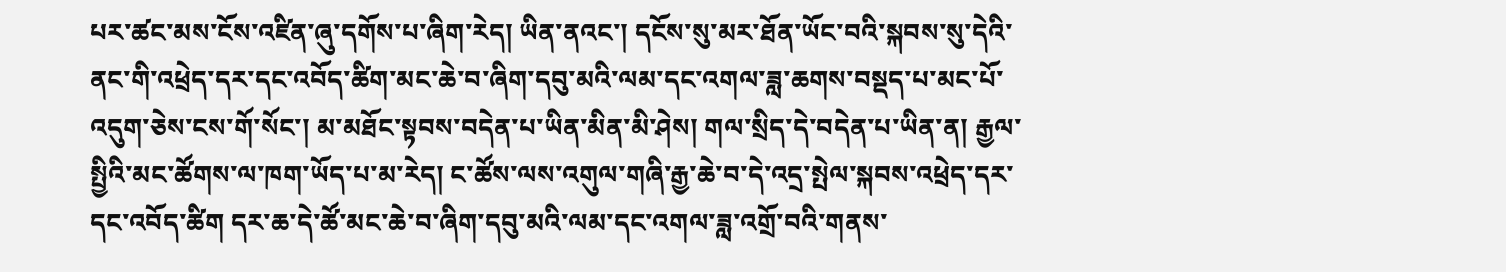པར་ཚང་མས་ངོས་འཛིན་ཞུ་དགོས་པ་ཞིག་རེད། ཡིན་ནའང་། དངོས་སུ་མར་ཐོན་ཡོང་བའི་སྐབས་སུ་དེའི་ནང་གི་འཕྲེད་དར་དང་འབོད་ཚིག་མང་ཆེ་བ་ཞིག་དབུ་མའི་ལམ་དང་འགལ་ཟླ་ཆགས་བསྡད་པ་མང་པོ་འདུག་ཅེས་ངས་གོ་སོང་། མ་མཐོང་སྟབས་བདེན་པ་ཡིན་མིན་མི་ཤེས། གལ་སྲིད་དེ་བདེན་པ་ཡིན་ན། རྒྱལ་སྤྱིའི་མང་ཚོགས་ལ་ཁག་ཡོད་པ་མ་རེད། ང་ཚོས་ལས་འགུལ་གཞི་རྒྱ་ཆེ་བ་དེ་འདྲ་སྤེལ་སྐབས་འཕྲེད་དར་དང་འབོད་ཚིག དར་ཆ་དེ་ཚོ་མང་ཆེ་བ་ཞིག་དབུ་མའི་ལམ་དང་འགལ་ཟླ་འགྲོ་བའི་གནས་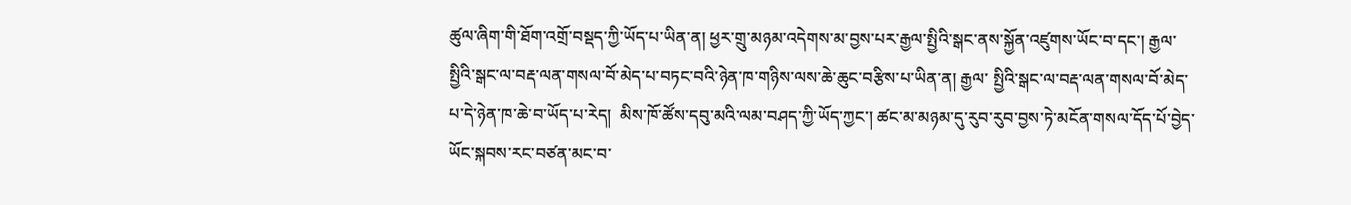ཚུལ་ཞིག་གི་ཐོག་འགྲོ་བསྡད་ཀྱི་ཡོད་པ་ཡིན་ན། ཕྱར་གྲུ་མཉམ་འདེགས་མ་བྱས་པར་རྒྱལ་སྤྱིའི་སྒང་ནས་སྐྱོན་འཛུགས་ཡོང་བ་དང་། རྒྱལ་སྤྱིའི་སྒང་ལ་བརྡ་ལན་གསལ་བོ་མེད་པ་བཏང་བའི་ཉེན་ཁ་གཉིས་ལས་ཆེ་ཆུང་བརྩིས་པ་ཡིན་ན། རྒྱལ་ སྤྱིའི་སྒང་ལ་བརྡ་ལན་གསལ་བོ་མེད་པ་དེ་ཉེན་ཁ་ཆེ་བ་ཡོད་པ་རེད།  མིས་ཁོ་ཚོས་དབུ་མའི་ལམ་བཤད་ཀྱི་ཡོད་ཀྱང་། ཚང་མ་མཉམ་དུ་རུབ་རུབ་བྱས་ཏེ་མངོན་གསལ་དོད་པོ་བྱེད་ཡོང་སྐབས་རང་བཙན་མང་བ་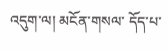འདུག་ལ། མངོན་གསལ་ དོད་པ་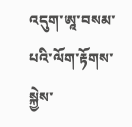འདུག་ཨཱ་བསམ་པའི་ལོག་རྟོགས་སྐྱེས་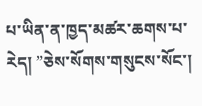པ་ཡིན་ན་ཁྱད་མཚར་ཆགས་པ་རེད། ”ཅེས་སོགས་གསུངས་སོང་།